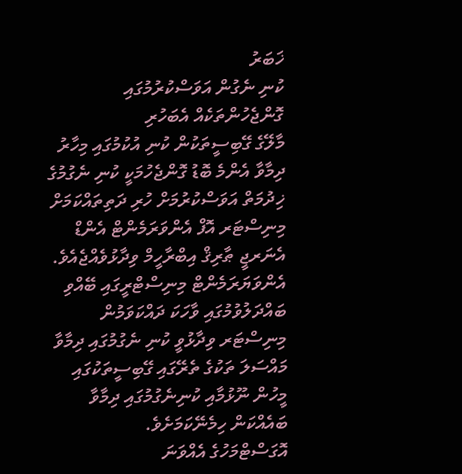ޚަބަރު
ކުނި ނެގުން އަވަސްކުރުމުގައި ގޮންޖެހުންތަކެއް އެބަހުރި
މާލޭގެ ގޭބިސީތަކުން ކުނި އުކުމުގައި މިހާރު ދިމާވާ އެންމެ ބޮޑު ގޮންޖެހުމަކީ ކުނި ނެގުމުގެ ޚިދުމަތް އަވަސްކުރުމަށް ހުރި ދަތިތައްކަމަށް މިނިސްޓަރ އޮފް އެންވަރަމެންޓް އެންޑް އެނަރޖީ ޠާރިޤް އިބްރާހީމް ވިދާޅުވެއްޖެއެވެ.
އެންވަޔަރަމެންޓް މިނިސްޓްރީގައި ބޭއްވި ބައްދަލުވުމުގައި ވާހަކަ ދައްކަވަމުން މިނިސްޓަރ ވިދާޅުވީ ކުނި ނެގުމުގައި ދިމާވާ މައްސަލަ ތަކުގެ ތެރޭގައި ގޭބިސީތަކުގައި މީހުން ނޫޅުމާއި ކުނިނެގުމުގައި ދިމާވާ ބައެއްކަން ހިމެނޭކަމަށެވެ.
އޮގަސްޓްމަހުގެ އެއްވަނަ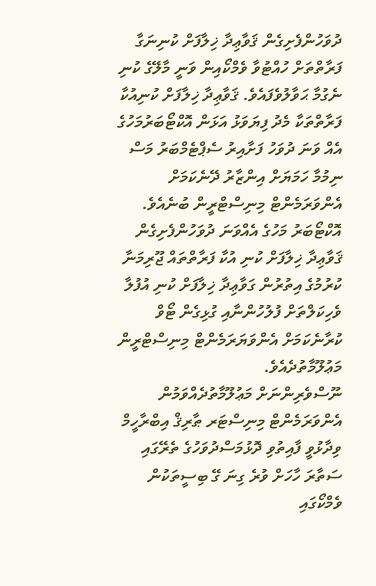ދުވަހުންފެށިގެން ޤަވާޢިދާ ޚިލާފަށް ކުނިނަގާ ފަރާތްތަށް ހުއްޓުވާ ވެމްކޯއިން ވަނީ މާލޭގެ ކުނި ނެގުމާ ޙަވާލުވެފައެވެ. ޤަވާޢިދާ ޚިލާފަށް ކުނިއުކާ ފަރާތްތަކާ މެދު ފިޔަވަޅު އަޅަން އޮކްޓޯބަރުމަހުގެ އެއް ވަނަ ދުވަހު ފަށާއިރު ސެޕްޓެމްބަރު މަސް ނިމުމާ ހަމަޔަށް އިންޒާރު ދޭނެކަމަށް އެންވަރަމެންޓް މިނިސްޓްރީން ބުނެއެވެ.
އޮކްޓޯބަރު މަހުގެ އެއްވަނަ ދުވަހުންފެށިގެން ޤަވާޢިދާ ޚިލާފަށް ކުނި އުކާ ފަރާތްތައް ޖޫރިމަނާ ކުރުމުގެ އިތުރުން ގަވާޢިދާ ޚިލާފަށް ކުނި އުފުލާ ވެހިކަލްތަށް ފުލުހުންނާއި ގުޅިގެން ޓޯވް ކުރާނެކަމަށް އެންވަޔަރަމެންޓް މިނިސްޓްރީން މަޢުލޫމާތުދެއެވެ.
ނޫސްވެރިންނަށް މަޢުލޫމާތުދެއްވަމުން އެންވަރަމެންޓް މިނިސްޓަރ ޠާރިޤް އިބްރާހީމް ވިދާޅުވީ ފާއިތުވި ދޮޅުމަސްދުވަހުގެ ތެރޭގައި ސަތާރަ ހާހަށް ވުރެ ގިނަ ގޭ ބިސީތަކުން ވެމްކޯގައި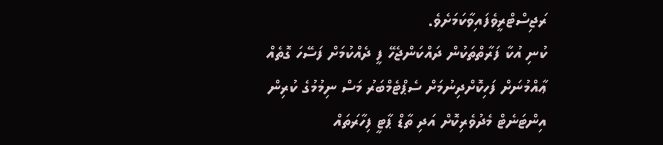ރަޖިސްޓްރީވެފައިވާކަމަށެވެ.
ކުނި އުކާ ފަރާތްތަކުން ދައްކަންޖެހޭ ފީ ދެއްކުމަށް ފަސޭހަ ގޮތެއް ޢާއްމުނަށް ފަހިކޮށްދިނުމަށް ސެޕްޓެމްބަރު މަސް ނިމުމުގެ ކުރިން އިންޓަނެޓް މެދުވެރިކޮށް އަދި ތާޑް ޕާޓީ ފިހާރަތައް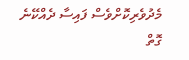މެދުވެރިކޮށްވެސް ފައިސާ ދެއްކޭނެ ގޮތް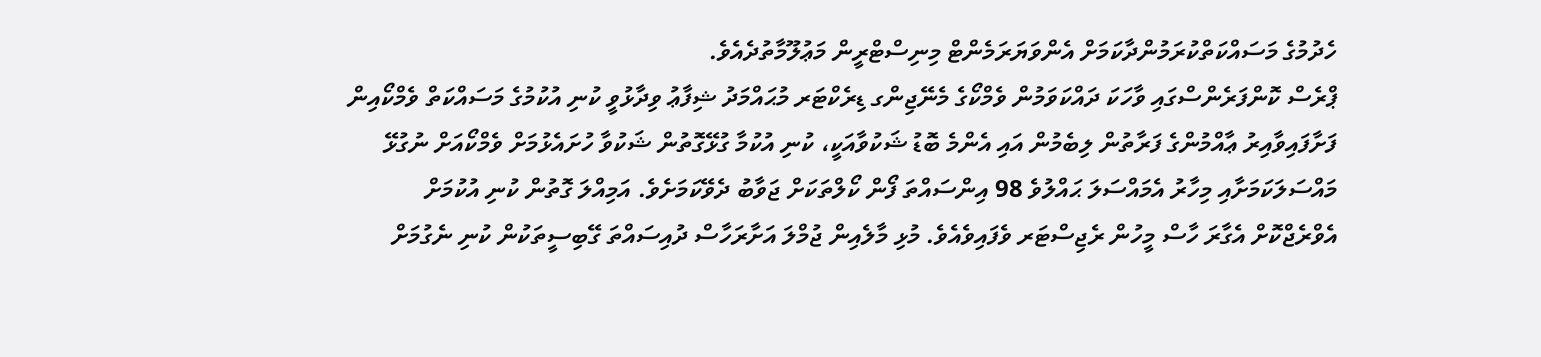ހެދުމުގެ މަސައްކަތްކުރަމުންދާކަމަށް އެންވަޔަރަމެންޓް މިނިސްޓްރީން މަޢުލޫމާތުދެއެވެ.
ޕްރެސް ކޮންފަރެންސްގައި ވާހަކަ ދައްކަވަމުން ވެމްކޯގެ މެނޭޖިންގ ޑިރެކްޓަރ މުޙައްމަދު ޝިފާޢު ވިދާޅުވީ ކުނި އުކުމުގެ މަސައްކަތް ވެމްކޯއިން ފަށާފައިވާއިރު ޢާއްމުންގެ ފަރާތުން ލިބެމުން އައި އެންމެ ބޮޑު ޝަކުވާއަކީ، ކުނި އުކުމާ ގުޅޭގޮތުން ޝަކުވާ ހުށައެޅުމަށް ވެމްކޯއަށް ނުގުޅޭ މައްސަލަކަމަށާއި މިހާރު އެމައްސަލަ ޙައްލުވެ 98 އިންސައްތަ ފޯން ކޯލްތަކަށް ޖަވާބު ދެވޭކަމަށެވެ. އަމިއްލަ ގޮތުން ކުނި އުކުމަށް އެވްރެޖްކޮށް އެގާރަ ހާސް މީހުން ރެޖިސްޓަރ ވެފައިވެއެވެ. މުޅި މާލެއިން ޖުމްލަ އަށާރަހާސް ދުއިސައްތަ ގޭބިސީތަކުން ކުނި ނެގުމަށް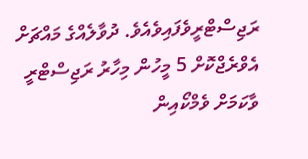ރަޖިސްޓްރީވެފައިވެއެވެ. ދުވާލެއްގެ މައްޗަށް އެވްރެޖްކޮށް 5 މީހުން މިހާރު ރަޖިސްޓްރީ ވާކަމަށް ވެމްކޯއިން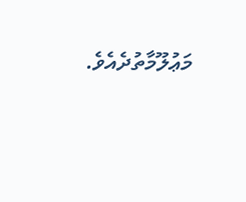މަޢުލޫމާތުދެއެވެ.